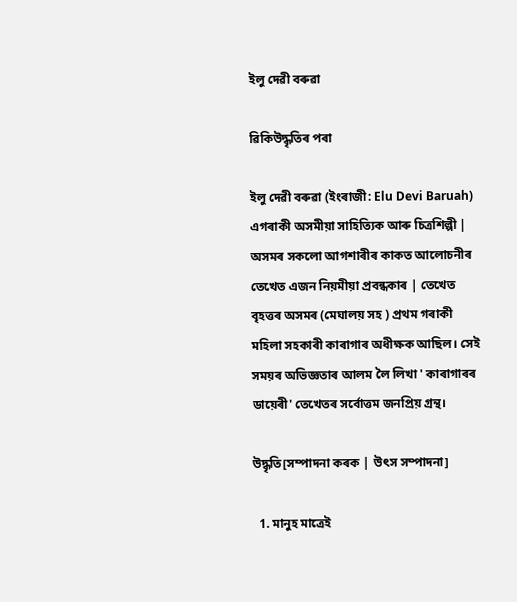ইলু দেৱী বৰুৱা

ৱিকিউদ্ধৃতিৰ পৰা

ইলু দেৱী বৰুৱা (ইংৰাজী: Elu Devi Baruah) এগৰাকী অসমীয়া সাহিত্যিক আৰু চিত্ৰশিল্পী | অসমৰ সকলো আগশাৰীৰ কাকত আলোচনীৰ তেখেত এজন নিয়মীয়া প্ৰবন্ধকাৰ | তেখেত বৃহত্তৰ অসমৰ (মেঘালয় সহ ) প্ৰথম গৰাকী মহিলা সহকাৰী কাৰাগাৰ অধীক্ষক আছিল। সেই সময়ৰ অভিজ্ঞতাৰ আলম লৈ লিখা ' কাৰাগাৰৰ ডায়েৰী' তেখেতৰ সৰ্বোত্তম জনপ্ৰিয় গ্ৰন্থ।

উদ্ধৃতি[সম্পাদনা কৰক | উৎস সম্পাদনা]

  1. মানুহ মাত্ৰেই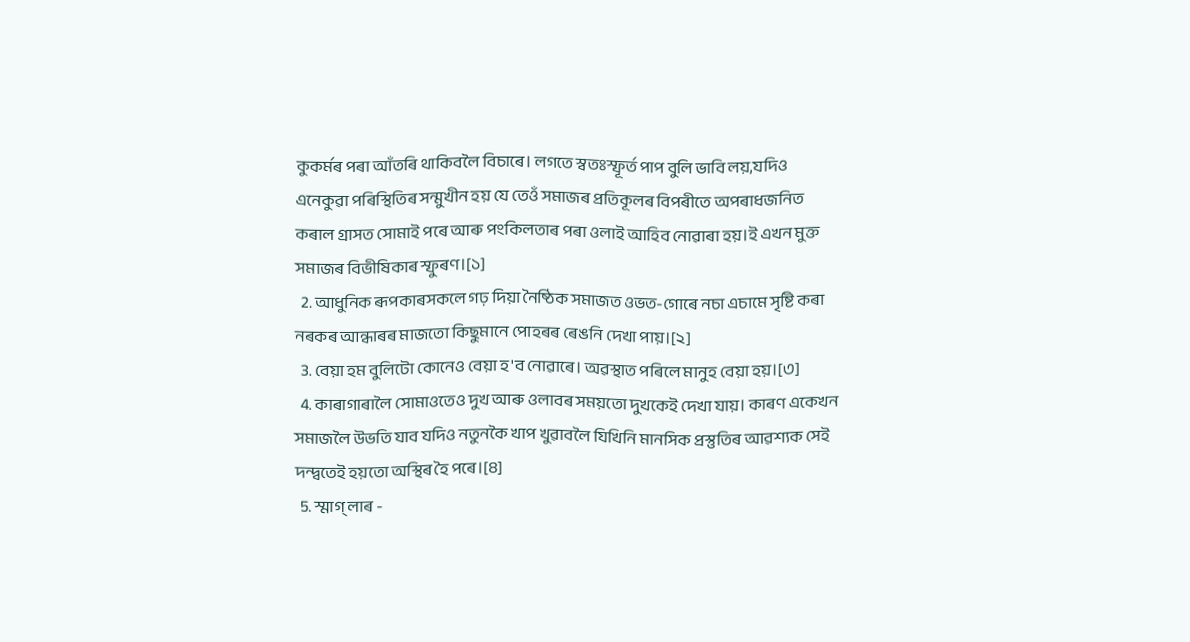কুকৰ্মৰ পৰা আঁতৰি থাকিবলৈ বিচাৰে। লগতে স্বতঃস্ফূৰ্ত পাপ বুলি ভাবি লয়,যদিও এনেকুৱা পৰিস্থিতিৰ সন্মুখীন হয় যে তেওঁ সমাজৰ প্ৰতিকূলৰ বিপৰীতে অপৰাধজনিত কৰাল গ্ৰাসত সোমাই পৰে আৰু পংকিলতাৰ পৰা ওলাই আহিব নোৱাৰা হয়।ই এখন মুক্ত সমাজৰ বিভীষিকাৰ স্ফুৰণ।[১]
  2. আধুনিক ৰূপকাৰসকলে গঢ় দিয়া নৈষ্ঠিক সমাজত ওভত-গোৰে নচা এচামে সৃষ্টি কৰা নৰকৰ আন্ধাৰৰ মাজতো কিছুমানে পোহৰৰ ৰেঙনি দেখা পায়।[২]
  3. বেয়া হম বুলিটো কোনেও বেয়া হ'ব নোৱাৰে। অৱস্থাত পৰিলে মানুহ বেয়া হয়।[৩]
  4. কাৰাগাৰালৈ সোমাওতেও দুখ আৰু ওলাবৰ সময়তো দুখকেই দেখা যায়। কাৰণ একেখন সমাজলৈ উভতি যাব যদিও নতুনকৈ খাপ খুৱাবলৈ যিখিনি মানসিক প্ৰস্তুতিৰ আৱশ্যক সেই দন্দ্বতেই হয়তো অস্থিৰ হৈ পৰে।[৪]
  5. স্মাগ্ লাৰ -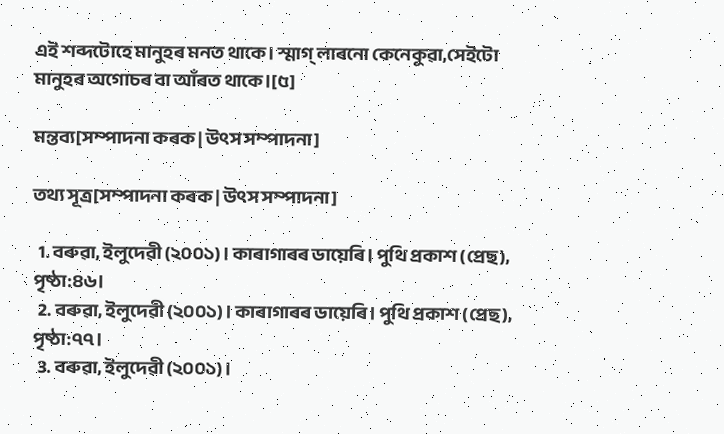এই শব্দটোহে মানুহৰ মনত থাকে। স্মাগ্ লাৰনো কেনেকুৱা,সেইটো মানুহৰ অগোচৰ বা আঁৰত থাকে।[৫]

মন্তব্য[সম্পাদনা কৰক | উৎস সম্পাদনা]

তথ্য সূত্ৰ[সম্পাদনা কৰক | উৎস সম্পাদনা]

  1. বৰুৱা, ইলুদেৱী (২০০১)। কাৰাগাৰৰ ডায়েৰি। পুথি প্ৰকাশ (প্ৰেছ), পৃষ্ঠা:৪৬।
  2. বৰুৱা, ইলুদেৱী (২০০১)। কাৰাগাৰৰ ডায়েৰি। পুথি প্ৰকাশ (প্ৰেছ), পৃষ্ঠা:৭৭।
  3. বৰুৱা, ইলুদেৱী (২০০১)।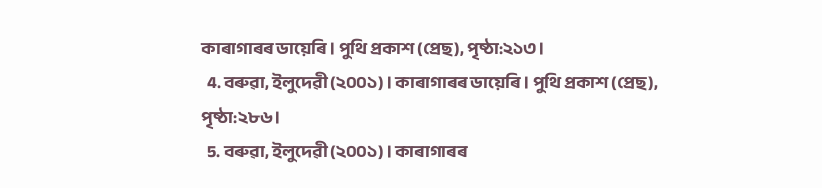কাৰাগাৰৰ ডায়েৰি। পুথি প্ৰকাশ (প্ৰেছ), পৃষ্ঠা:২১৩।
  4. বৰুৱা, ইলুদেৱী (২০০১)। কাৰাগাৰৰ ডায়েৰি। পুথি প্ৰকাশ (প্ৰেছ), পৃষ্ঠা:২৮৬।
  5. বৰুৱা, ইলুদেৱী (২০০১)। কাৰাগাৰৰ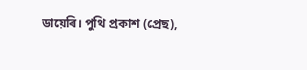ডায়েৰি। পুথি প্ৰকাশ (প্ৰেছ),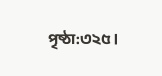পৃষ্ঠা:৩২৫।